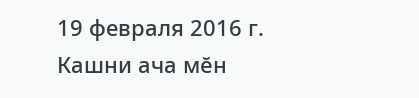19 февраля 2016 г.
Кашни ача мĕн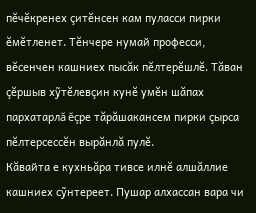пĕчĕкренех çитĕнсен кам пуласси пирки ĕмĕтленет. Тĕнчере нумай професси, вĕсенчен кашниех пысăк пĕлтерĕшлĕ. Тăван çĕршыв хỹтĕлевçин кунĕ умĕн шăпах пархатарлă ĕçре тăрăшакансем пирки çырса пĕлтерсессĕн вырăнлă пулĕ.
Кăвайта е кухньăра тивсе илнĕ алшăллие кашниех сỹнтереет. Пушар алхассан вара чи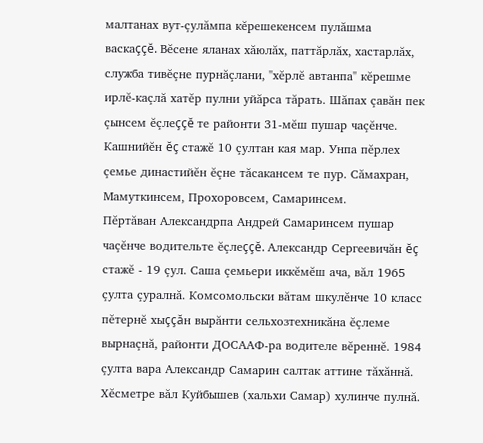малтанах вут-çулăмпа кĕрешекенсем пулăшма васкаççĕ. Вĕсене яланах хăюлăх, паттăрлăх, хастарлăх, служба тивĕçне пурнăçлани, "хĕрлĕ автанпа" кĕрешме ирлĕ-каçлă хатĕр пулни уйăрса тăрать. Шăпах çавăн пек çынсем ĕçлеççĕ те районти 31-мĕш пушар чаçĕнче. Кашнийĕн ĕç стажĕ 10 çултан кая мар. Унпа пĕрлех çемье династийĕн ĕçне тăсакансем те пур. Сăмахран, Мамуткинсем, Прохоровсем, Самаринсем.
Пĕртăван Александрпа Андрей Самаринсем пушар чаçĕнче водительте ĕçлеççĕ. Александр Сергеевичăн ĕç стажĕ - 19 çул. Саша çемьери иккĕмĕш ача, вăл 1965 çулта çуралнă. Комсомольски вăтам шкулĕнче 10 класс пĕтернĕ хыççăн вырăнти сельхозтехникăна ĕçлеме вырнаçнă, районти ДОСААФ-ра водителе вĕреннĕ. 1984 çулта вара Александр Самарин салтак аттине тăхăннă. Хĕсметре вăл Куйбышев (хальхи Самар) хулинче пулнă.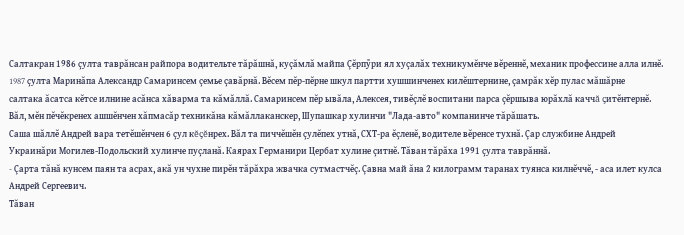Салтакран 1986 çулта таврăнсан райпора водительте тăрăшнă, куçăмлă майпа Çĕрпỹри ял хуçалăх техникумĕнче вĕреннĕ, механик профессине алла илнĕ. 1987 çулта Маринăпа Александр Самаринсем çемье çавăрнă. Вĕсем пĕр-пĕрне шкул партти хушшинченех килĕштернине, çамрăк хĕр пулас мăшăрне салтака ăсатса кĕтсе илнине асăнса хăварма та кăмăллă. Самаринсем пĕр ывăла, Алексея, тивĕçлĕ воспитани парса çĕршыва юрăхлă каччă çитĕнтернĕ. Вăл, мĕн пĕчĕкренех ашшĕнчен хăпмасăр техникăна кăмăллаканскер, Шупашкар хулинчи "Лада-авто" компанинче тăрăшать.
Саша шăллĕ Андрей вара тетĕшĕнчен 6 çул кĕçĕнрех. Вăл та пиччĕшĕн çулĕпех утнă, СХТ-ра ĕçленĕ, водителе вĕренсе тухнă. Çар службине Андрей Украинăри Могилев-Подольский хулинче пуçланă. Каярах Германири Цербат хулине çитнĕ. Тăван тăрăха 1991 çулта таврăннă.
- Çарта тăнă кунсем паян та асрах, акă ун чухне пирĕн тăрăхра жвачка сутмастчĕç. Çавна май ăна 2 килограмм таранах туянса килнĕччĕ, - аса илет кулса Андрей Сергеевич.
Тăван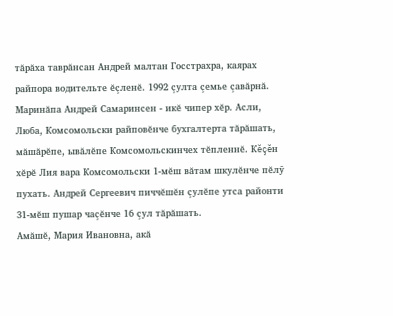тăрăха таврăнсан Андрей малтан Госстрахра, каярах райпора водительте ĕçленĕ. 1992 çулта çемье çавăрнă. Маринăпа Андрей Самаринсен - икĕ чипер хĕр. Асли, Люба, Комсомольски райповĕнче бухгалтерта тăрăшать, мăшăрĕпе, ывăлĕпе Комсомольскинчех тĕпленнĕ. Кĕçĕн хĕрĕ Лия вара Комсомольски 1-мĕш вăтам шкулĕнче пĕлỹ пухать. Андрей Сергеевич пиччĕшĕн çулĕпе утса районти 31-мĕш пушар чаçĕнче 16 çул тăрăшать.
Амăшĕ, Мария Ивановна, акă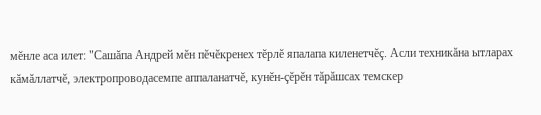мĕнле аса илет: "Сашăпа Андрей мĕн пĕчĕкренех тĕрлĕ япалапа киленетчĕç. Асли техникăна ытларах кăмăллатчĕ, электропроводасемпе аппаланатчĕ, кунĕн-çĕрĕн тăрăшсах темскер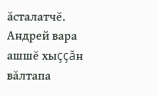ăсталатчĕ. Андрей вара ашшĕ хыççăн вăлтапа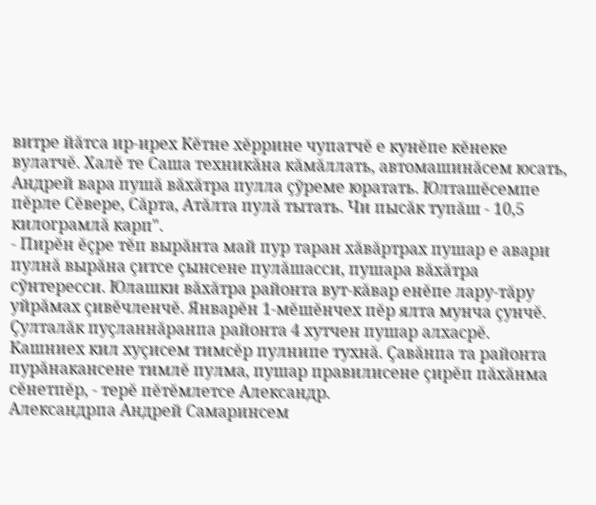витре йăтса ир-ирех Кĕтне хĕррине чупатчĕ е кунĕпе кĕнеке вулатчĕ. Халĕ те Саша техникăна кăмăллать, автомашинăсем юсать, Андрей вара пушă вăхăтра пулла çỹреме юратать. Юлташĕсемпе пĕрле Сĕвере, Сăрта, Атăлта пулă тытать. Чи пысăк тупăш - 10,5 килограмлă карп".
- Пирĕн ĕçре тĕп вырăнта май пур таран хăвăртрах пушар е авари пулнă вырăна çитсе çынсене пулăшасси, пушара вăхăтра сỹнтересси. Юлашки вăхăтра районта вут-кăвар енĕпе лару-тăру уйрăмах çивĕчленчĕ. Январĕн 1-мĕшĕнчех пĕр ялта мунча çунчĕ. Çулталăк пуçланнăранпа районта 4 хутчен пушар алхасрĕ. Кашниех кил хуçисем тимсĕр пулнипе тухнă. Çавăнпа та районта пурăнакансене тимлĕ пулма, пушар правилисене çирĕп пăхăнма сĕнетпĕр, - терĕ пĕтĕмлетсе Александр.
Александрпа Андрей Самаринсем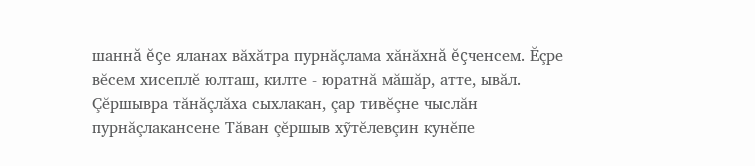шаннă ĕçе яланах вăхăтра пурнăçлама хăнăхнă ĕçченсем. Ĕçре вĕсем хисеплĕ юлташ, килте - юратнă мăшăр, атте, ывăл.
Çĕршывра тăнăçлăха сыхлакан, çар тивĕçне чыслăн пурнăçлакансене Тăван çĕршыв хỹтĕлевçин кунĕпе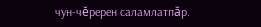чун-чĕререн саламлатпăр.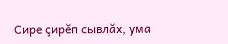Сире çирĕп сывлăх, ума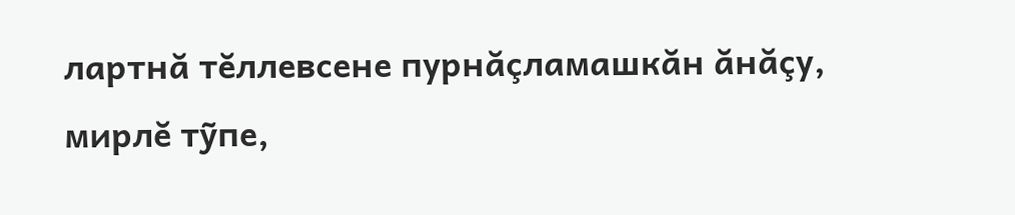лартнă тĕллевсене пурнăçламашкăн ăнăçу, мирлĕ тỹпе,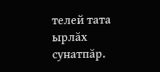телей тата ырлăх сунатпăр.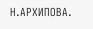Н.АРХИПОВА.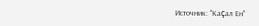Источник: "Каçал Ен"